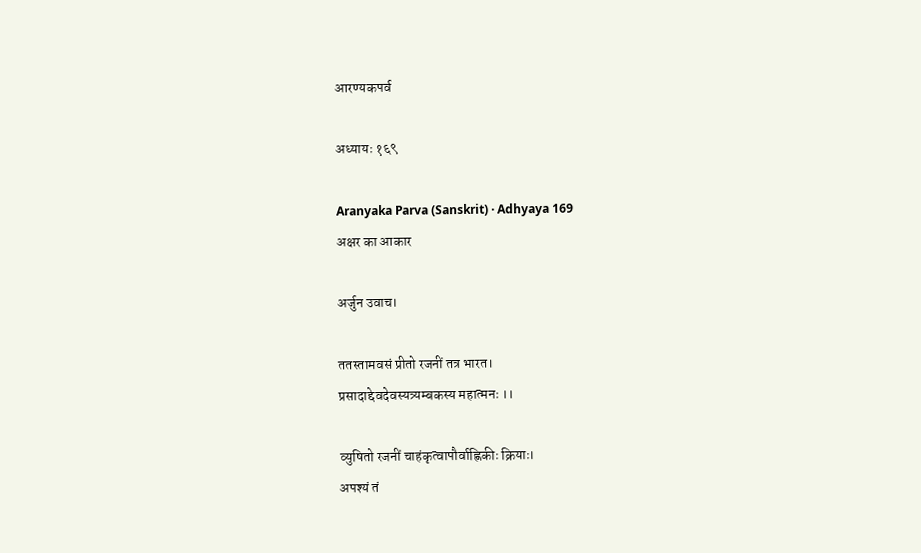आरण्यकपर्व

अध्यायः १६९

Aranyaka Parva (Sanskrit) · Adhyaya 169
अक्षर का आकार

अर्जुन उवाच।

ततस्तामवसं प्रीतो रजनीं तत्र भारत।
प्रसादाद्देवदेवस्यत्र्यम्बकस्य महात्मनः ।।

व्युषितो रजनीं चाहंकृत्वापौर्वाह्णिकीः क्रियाः।
अपश्यं तं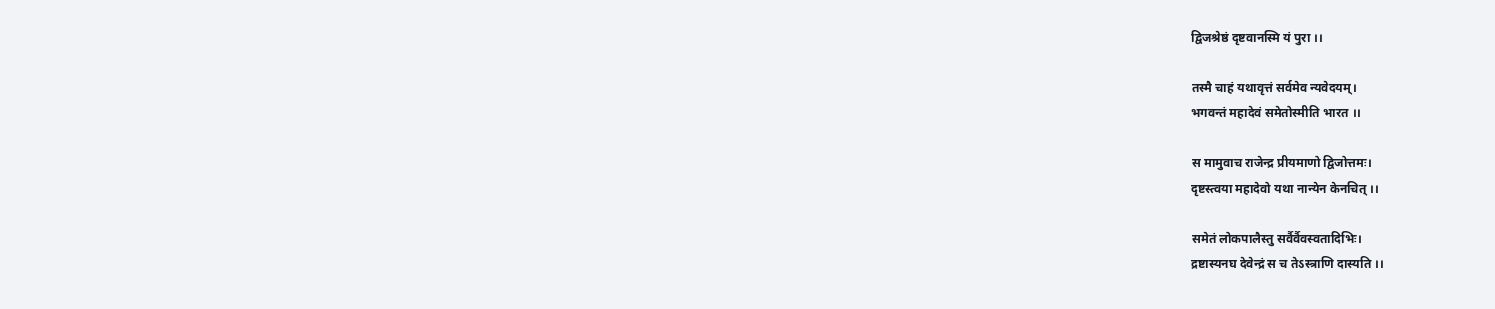द्विजश्रेष्ठं दृष्टवानस्मि यं पुरा ।।

तस्मै चाहं यथावृत्तं सर्वमेव न्यवेदयम्।
भगवन्तं महादेवं समेतोस्मीति भारत ।।

स मामुवाच राजेन्द्र प्रीयमाणो द्विजोत्तमः।
दृष्टस्त्वया महादेवो यथा नान्येन केनचित् ।।

समेतं लोकपालैस्तु सर्वैर्वैवस्वतादिभिः।
द्रष्टास्यनघ देवेन्द्रं स च तेऽस्त्राणि दास्यति ।।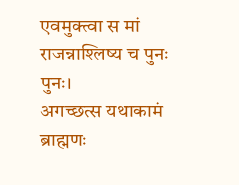एवमुक्त्वा स मां राजन्नाश्लिष्य च पुनः पुनः।
अगच्छत्स यथाकामं ब्राह्मणः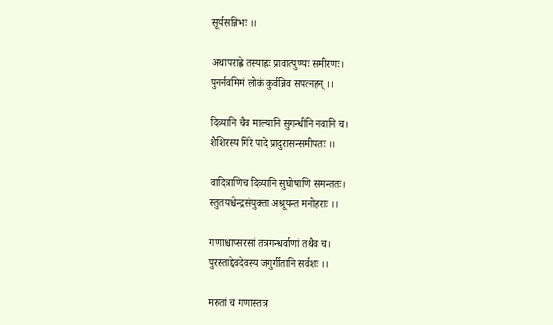सूर्यसन्निभः ।।

अथापराह्णे तस्याह्नः प्रावात्पुण्यः समीरणः।
पुनर्नवमिमं लोकं कुर्वन्निव सपत्नहन् ।।

दिव्यानि चैव माल्यानि सुगन्धीनि नवानि च।
शैशिरस्य गिरे पादे प्रादुरासन्समीपतः ।।

वादित्राणिच दिव्यानि सुघोषाणि समन्ततः।
स्तुतयश्चेन्द्रसंयुक्ता अश्रूयन्त मनोहराः ।।

गणाश्चाप्सरसां तत्रगन्धर्वाणां तथैव च।
पुरस्ताद्देवदेवस्य जगुर्गीतानि सर्वशः ।।

मरुतां च गणास्तत्र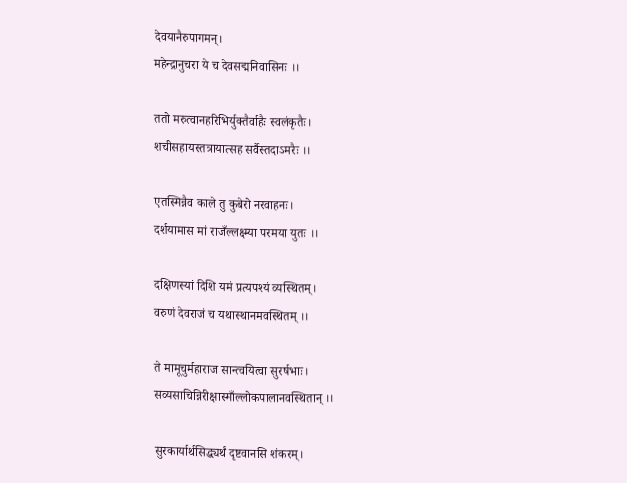देवयानैरुपागमन्।
महेन्द्रानुचरा ये च देवसद्मनिवासिनः ।।

ततो मरुत्वानहरिभिर्युक्तैर्वाहैः स्वलंकृतैः।
शचीसहायस्तत्रायात्सह सर्वैस्तदाऽमरैः ।।

एतस्मिन्नैव काले तु कुबेरो नरवाहनः।
दर्शयामास मां राजँल्लक्ष्म्या परमया युतः ।।

दक्षिणस्यां दिशि यमं प्रत्यपश्यं व्यस्थितम्।
वरुणं देवराजं च यथास्थानमवस्थितम् ।।

ते मामूचुर्महाराज सान्त्वयित्वा सुरर्षभाः।
सव्यसाचिन्निरीक्षास्माँल्लोकपालानवस्थितान् ।।

सुरकार्यार्थसिद्ध्यर्थं दृष्टवानसि शंकरम्।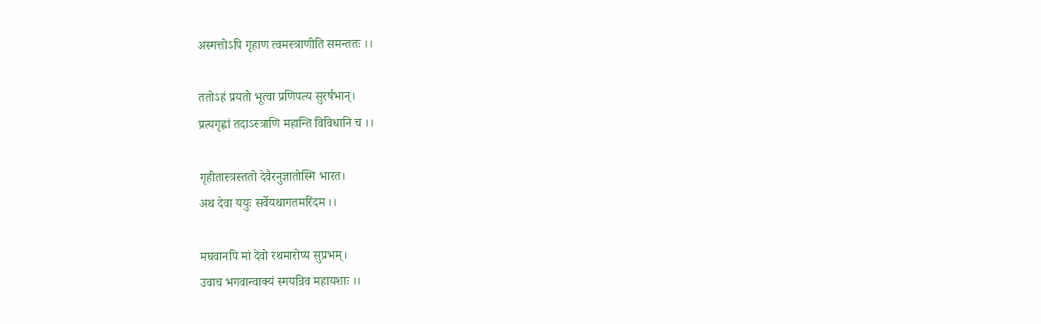अस्मत्तोऽपि गृहाण त्वमस्त्राणीति समन्ततः ।।

ततोऽहं प्रयतो भूत्वा प्रणिपत्य सुरर्षभान्।
प्रत्यगृह्णां तदाऽस्त्राणि महान्ति विविधानि च ।।

गृहीतास्त्रस्ततो देवैरनुज्ञातोस्मि भारत।
अथ देवा ययुः सर्वेयथागतमरिंदम ।।

मघवानपि मां देवो रथमारोप्य सुप्रभम्।
उवाच भगवान्वाक्यं स्मयन्निव महायशाः ।।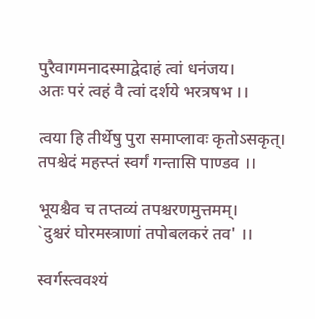पुरैवागमनादस्माद्वेदाहं त्वां धनंजय।
अतः परं त्वहं वै त्वां दर्शये भरत्रषभ ।।

त्वया हि तीर्थेषु पुरा समाप्लावः कृतोऽसकृत्।
तपश्चेदं महत्त्प्तं स्वर्गं गन्तासि पाण्डव ।।

भूयश्चैव च तप्तव्यं तपश्चरणमुत्तमम्।
`दुश्चरं घोरमस्त्राणां तपोबलकरं तव' ।।

स्वर्गस्त्ववश्यं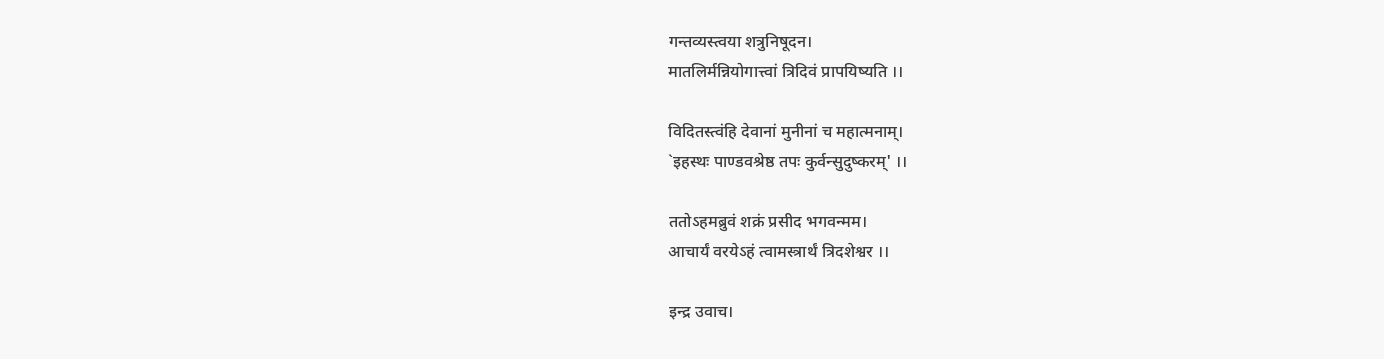गन्तव्यस्त्वया शत्रुनिषूदन।
मातलिर्मन्नियोगात्त्वां त्रिदिवं प्रापयिष्यति ।।

विदितस्त्वंहि देवानां मुनीनां च महात्मनाम्।
`इहस्थः पाण्डवश्रेष्ठ तपः कुर्वन्सुदुष्करम्' ।।

ततोऽहमब्रुवं शक्रं प्रसीद भगवन्मम।
आचार्यं वरयेऽहं त्वामस्त्रार्थं त्रिदशेश्वर ।।

इन्द्र उवाच।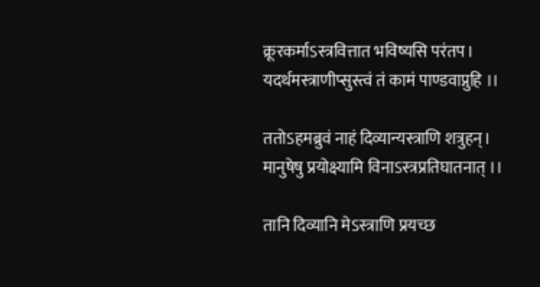क्रूरकर्माऽस्त्रवित्तात भविष्यसि परंतप।
यदर्थमस्त्राणीप्सुस्त्वं तं कामं पाण्डवाप्नुहि ।।

ततोऽहमब्रुवं नाहं दिव्यान्यस्त्राणि शत्रुहन्।
मानुषेषु प्रयोक्ष्यामि विनाऽस्त्रप्रतिघातनात् ।।

तानि दिव्यानि मेऽस्त्राणि प्रयच्छ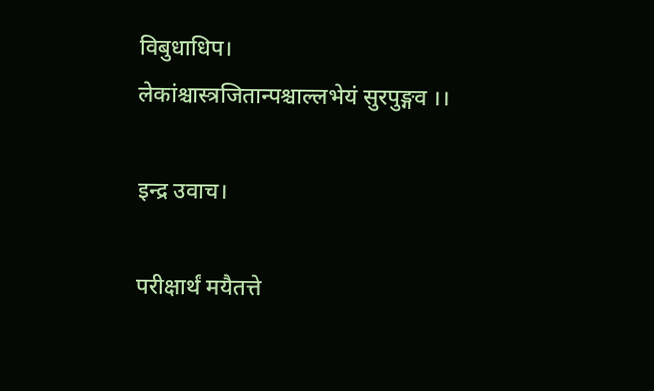विबुधाधिप।
लेकांश्चास्त्रजितान्पश्चाल्लभेयं सुरपुङ्गव ।।

इन्द्र उवाच।

परीक्षार्थं मयैतत्ते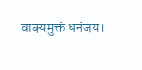वाक्यमुक्तं धनंजय।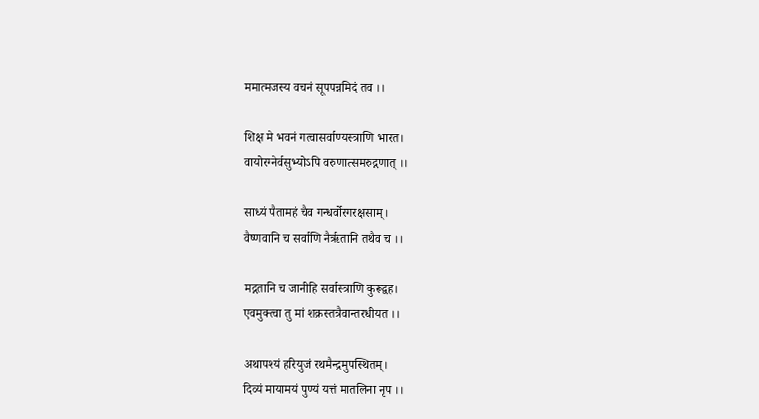ममात्मजस्य वचनं सूपपन्नमिदं तव ।।

शिक्ष मे भवनं गत्वासर्वाण्यस्त्राणि भारत।
वायोरग्नेर्वसुभ्योऽपि वरुणात्समरुद्गणात् ।।

साध्यं पैतामहं चैव गन्धर्वोरगरक्षसाम्।
वैष्णवानि च सर्वाणि नैर्ऋतानि तथैव च ।।

मद्गतानि च जानीहि सर्वास्त्राणि कुरूद्वह।
एवमुक्त्वा तु मां शक्रस्तत्रैवान्तरधीयत ।।

अथापश्यं हरियुजं रथमैन्द्रमुपस्थितम्।
दिव्यं मायामयं पुण्यं यत्तं मातलिना नृप ।।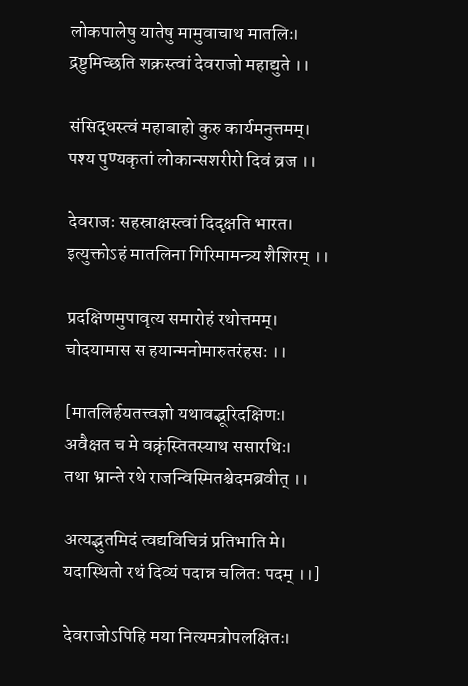लोकपालेषु यातेषु मामुवाचाथ मातलिः।
द्रष्टुमिच्छति शक्रस्त्वां देवराजो महाद्युते ।।

संसिद्धस्त्वं महाबाहो कुरु कार्यमनुत्तमम्।
पश्य पुण्यकृतां लोकान्सशरीरो दिवं व्रज ।।

देवराजः सहस्राक्षस्त्वां दिदृक्षति भारत।
इत्युक्तोऽहं मातलिना गिरिमामन्त्र्य शैशिरम् ।।

प्रदक्षिणमुपावृत्य समारोहं रथोत्तमम्।
चोदयामास स हयान्मनोमारुतरंहसः ।।

[मातलिर्हयतत्त्वज्ञो यथावद्भूरिदक्षिणः।
अवैक्षत च मे वक्रृंस्तितस्याथ ससारथिः।
तथा भ्रान्ते रथे राजन्विस्मितश्चेदमब्रवीत् ।।

अत्यद्भुतमिदं त्वद्यविचित्रं प्रतिभाति मे।
यदास्थितो रथं दिव्यं पदान्न चलितः पदम् ।।]

देवराजोऽपिहि मया नित्यमत्रोपलक्षितः।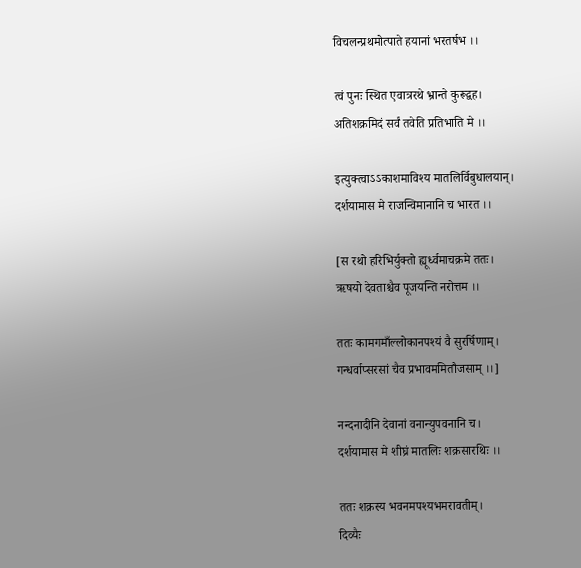विचलन्प्रथमोत्पाते हयानां भरतर्षभ ।।

त्वं पुनः स्थित एवात्ररथे भ्रान्ते कुरूद्वह।
अतिशक्रमिदं सर्वं तवेति प्रतिभाति मे ।।

इत्युक्त्वाऽऽकाशमाविश्य मातलिर्विबुधालयान्।
दर्शयामास मे राजन्विमानानि च भारत ।।

[स रथो हरिभिर्युक्तो ह्यूर्ध्वमाचक्रमे ततः।
ऋषयो देवताश्चैव पूजयन्ति नरोत्तम ।।

ततः कामगमाँल्लोकानपश्यं वै सुरर्षिणाम्।
गन्धर्वाप्सरसां चैव प्रभावममितौजसाम् ।।]

नन्दनादीनि देवानां वनान्युपवनानि च।
दर्शयामास मे शीघ्रं मातलिः शक्रसारथिः ।।

ततः शक्रस्य भवनमपश्यभमरावतीम्।
दिव्यैः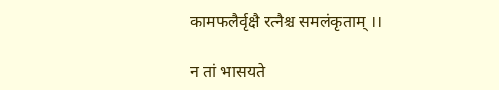कामफलैर्वृक्षै रत्नैश्च समलंकृताम् ।।

न तां भासयते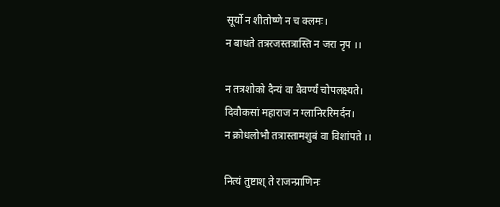सूर्यो न शीतोष्णे न च क्लमः।
न बाधते तत्ररजस्तत्रास्ति न जरा नृप ।।

न तत्रशोको दैन्यं वा वैवर्ण्यं चोपलक्ष्यते।
दिवौकसां महाराज न ग्लानिररिमर्दन।
न क्रोधलोभौ तत्रास्तामशुबं वा विशांपते ।।

नित्यं तुष्टाश् ते राजन्प्राणिनः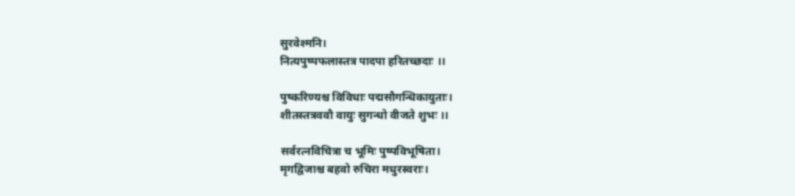सुरवेश्मनि।
नित्यपुष्पफलास्तत्र पादपा हरितच्छदाः ।।

पुष्करिण्यश्च विविधाः पद्मसौगन्धिकायुताः।
शीतस्तत्रववौ वायुः सुगन्धो वीजते शुभः ।।

सर्वरत्नविचित्रा च भूमिः पुष्पविभूषिता।
मृगद्विजाश्च बहवो रुचिरा मधुरस्वराः।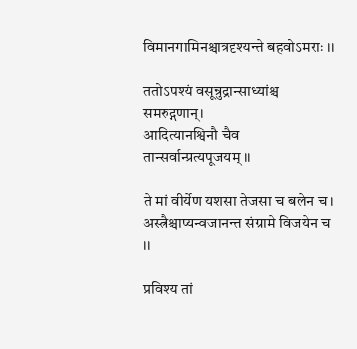विमानगामिनश्चात्रदृश्यन्ते बहवोऽमराः ।।

ततोऽपश्यं वसून्रुद्रान्साध्यांश्च समरुद्गणान्।
आदित्यानश्विनौ चैव तान्सर्वान्प्रत्यपूजयम् ।।

ते मां वीर्येण यशसा तेजसा च बलेन च।
अस्त्रैश्चाप्यन्वजानन्त संग्रामे विजयेन च ।।

प्रविश्य तां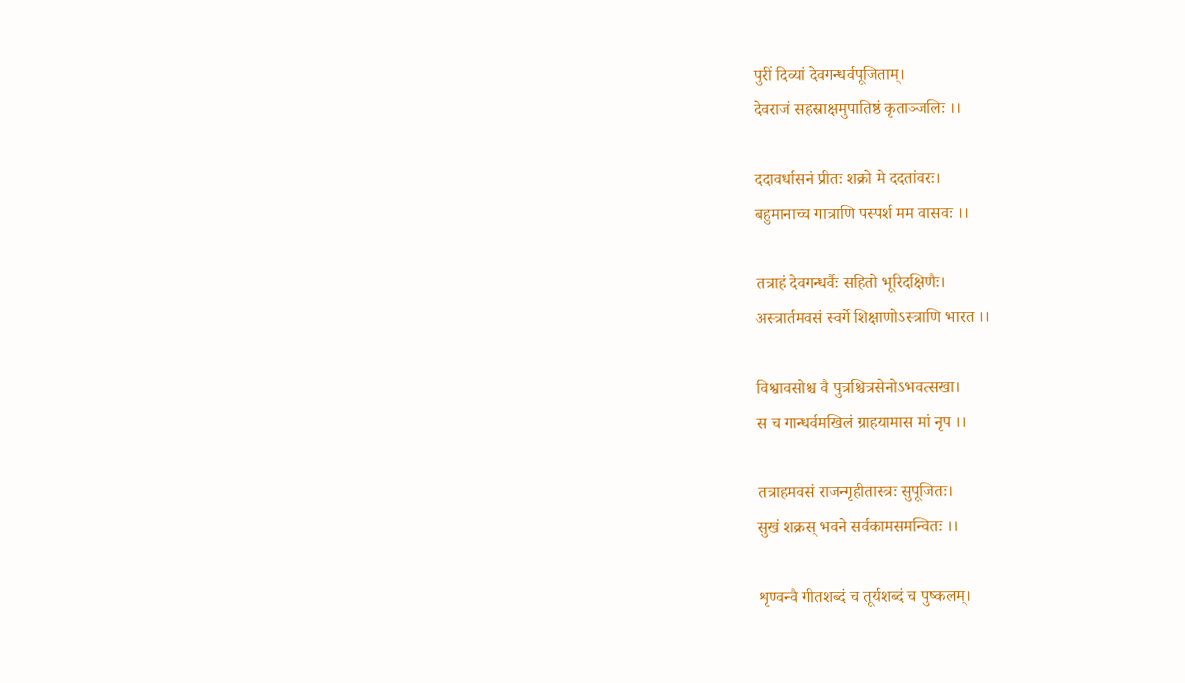पुरीं दिव्यां देवगन्धर्वपूजिताम्।
देवराजं सहस्राक्षमुपातिष्ठं कृताञ्जलिः ।।

ददावर्धासनं प्रीतः शक्रो मे ददतांवरः।
बहुमानाच्च गात्राणि पस्पर्श मम वासवः ।।

तत्राहं देवगन्धर्वैः सहितो भूरिदक्षिणैः।
अस्त्रार्तमवसं स्वर्गे शिक्षाणोऽस्त्राणि भारत ।।

विश्वावसोश्च वै पुत्रश्चित्रसेनोऽभवत्सखा।
स च गान्धर्वमखिलं ग्राहयामास मां नृप ।।

तत्राहमवसं राजन्गृहीतास्त्रः सुपूजितः।
सुखं शक्रस् भवने सर्वकामसमन्वितः ।।

शृण्वन्वै गीतशब्दं च तूर्यशब्दं च पुष्कलम्।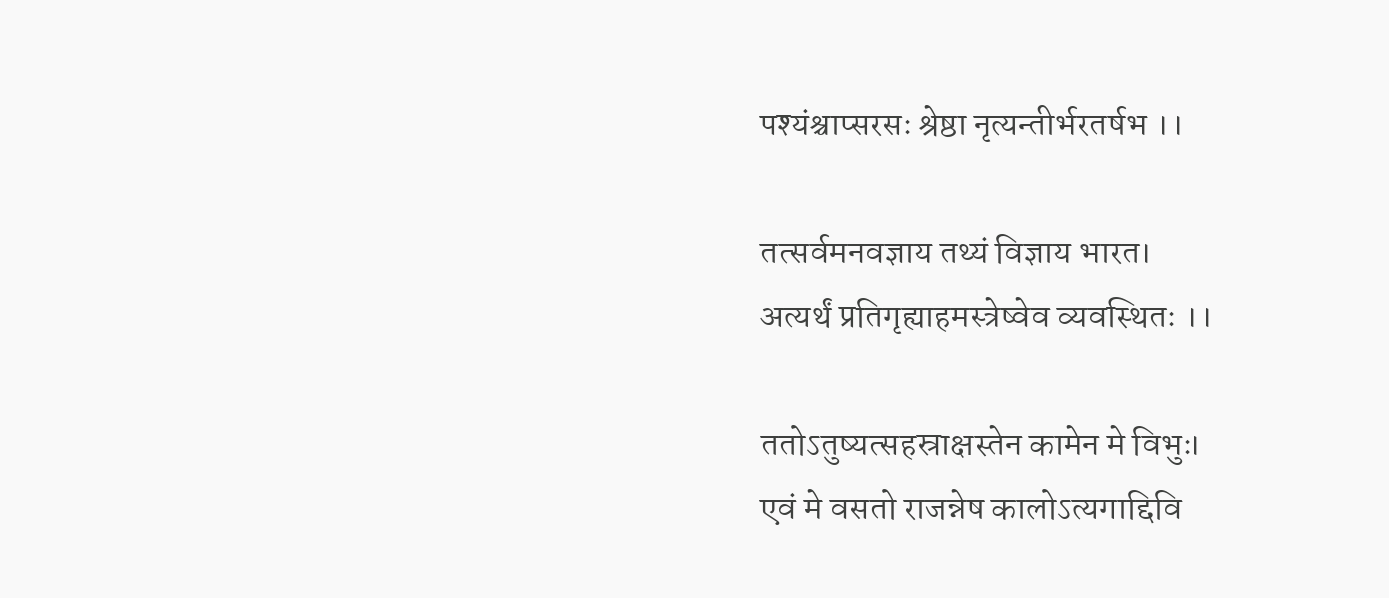पश्यंश्चाप्सरसः श्रेष्ठा नृत्यन्तीर्भरतर्षभ ।।

तत्सर्वमनवज्ञाय तथ्यं विज्ञाय भारत।
अत्यर्थं प्रतिगृह्याहमस्त्रेष्वेव व्यवस्थितः ।।

ततोऽतुष्यत्सहस्राक्षस्तेन कामेन मे विभुः।
एवं मे वसतो राजन्नेष कालोऽत्यगाद्दिवि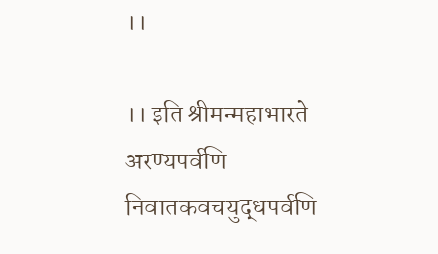।।

।। इति श्रीमन्महाभारते अरण्यपर्वणि
निवातकवचयुद्धपर्वणि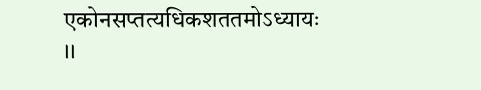एकोनसप्तत्यधिकशततमोऽध्यायः ।।